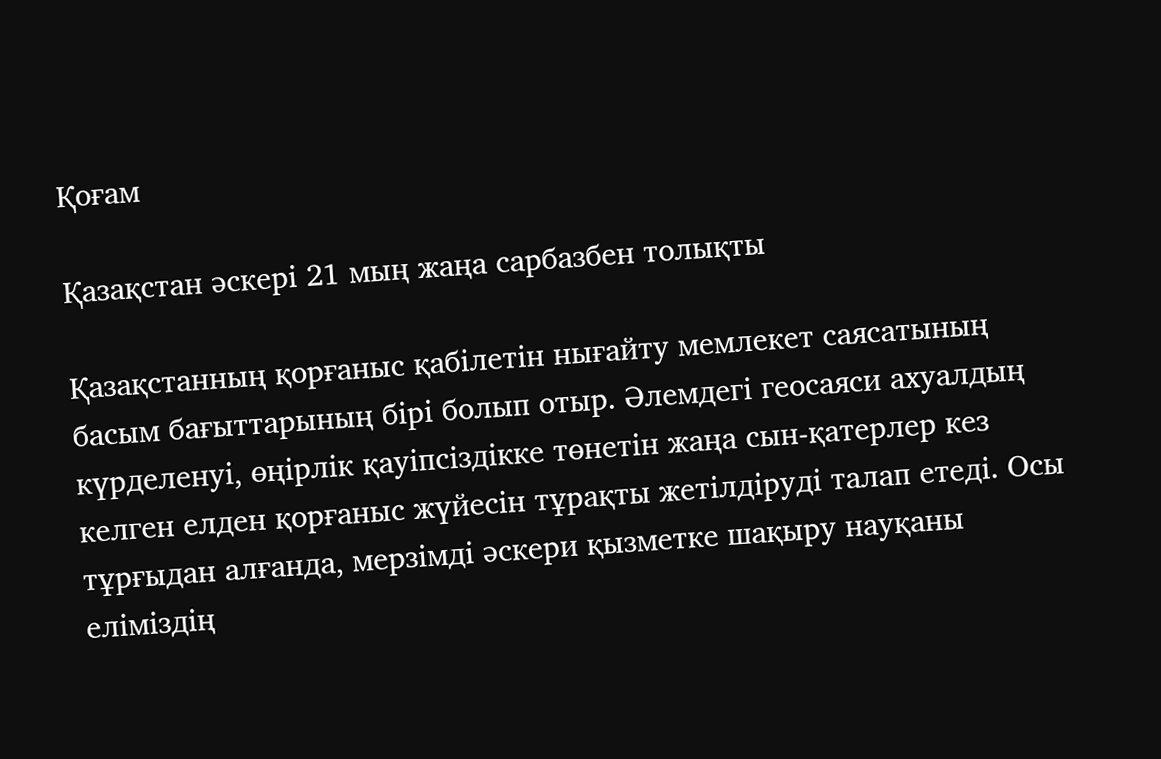Қоғам

Қазақстан әскері 21 мың жаңа сарбазбен толықты

Қазақстанның қорғаныс қабілетін нығайту мемлекет саясатының басым бағыттарының бірі болып отыр. Әлемдегі геосаяси ахуалдың күрделенуі, өңірлік қауіпсіздікке төнетін жаңа сын-қатерлер кез келген елден қорғаныс жүйесін тұрақты жетілдіруді талап етеді. Осы тұрғыдан алғанда, мерзімді әскери қызметке шақыру науқаны еліміздің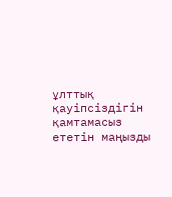ұлттық қауіпсіздігін қамтамасыз ететін маңызды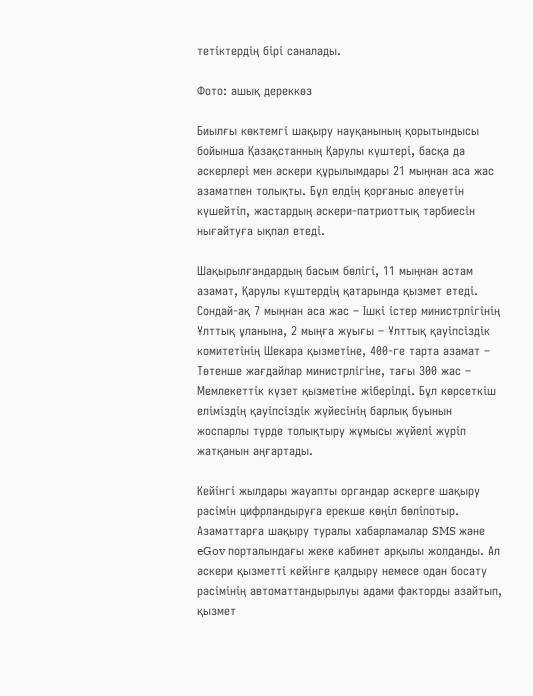тетіктердің бірі саналады.

Фото: ашық дереккөз

Биылғы көктемгі шақыру науқанының қорытындысы бойынша Қазақстанның Қарулы күштері, басқа да әскерлері мен әскери құрылымдары 21 мыңнан аса жас азаматпен толықты. Бұл елдің қорғаныс әлеуетін күшейтіп, жастардың әскери-патриоттық тәрбиесін нығайтуға ықпал етеді.

Шақырылғандардың басым бөлігі, 11 мыңнан астам азамат, Қарулы күштердің қатарында қызмет етеді. Сондай-ақ 7 мыңнан аса жас – Ішкі істер министрлігінің Ұлттық ұланына, 2 мыңға жуығы – Ұлттық қауіпсіздік комитетінің Шекара қызметіне, 400-ге тарта азамат – Төтенше жағдайлар министрлігіне, тағы 300 жас – Мемлекеттік күзет қызметіне жіберілді. Бұл көрсеткіш еліміздің қауіпсіздік жүйесінің барлық буынын жоспарлы түрде толықтыру жұмысы жүйелі жүріп жатқанын аңғартады.

Кейінгі жылдары жауапты органдар әскерге шақыру рәсімін цифрландыруға ерекше көңіл бөліпотыр. Азаматтарға шақыру туралы хабарламалар SMS және eGov порталындағы жеке кабинет арқылы жолданды. Ал әскери қызметті кейінге қалдыру немесе одан босату рәсімінің автоматтандырылуы адами факторды азайтып, қызмет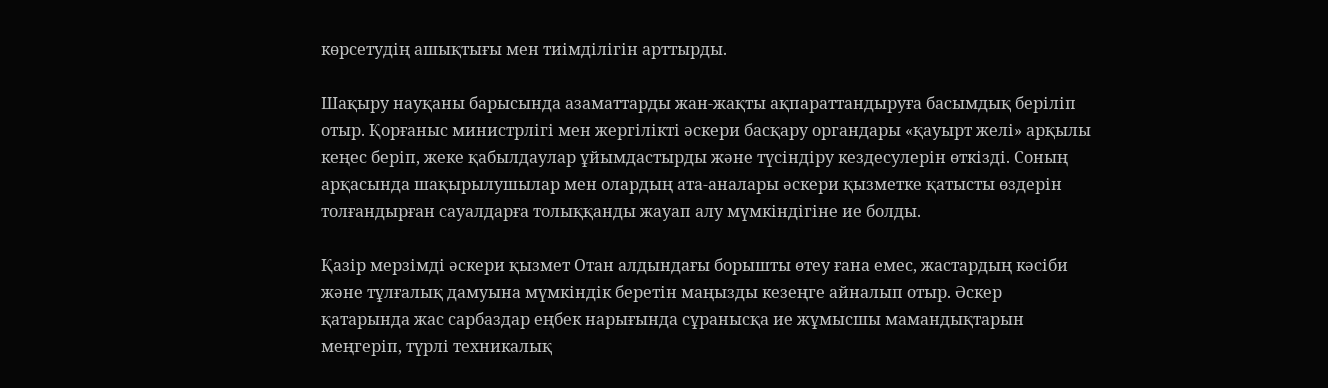көрсетудің ашықтығы мен тиімділігін арттырды.

Шақыру науқаны барысында азаматтарды жан-жақты ақпараттандыруға басымдық беріліп отыр. Қорғаныс министрлігі мен жергілікті әскери басқару органдары «қауырт желі» арқылы кеңес беріп, жеке қабылдаулар ұйымдастырды және түсіндіру кездесулерін өткізді. Соның арқасында шақырылушылар мен олардың ата-аналары әскери қызметке қатысты өздерін толғандырған сауалдарға толыққанды жауап алу мүмкіндігіне ие болды.

Қазір мерзімді әскери қызмет Отан алдындағы борышты өтеу ғана емес, жастардың кәсіби және тұлғалық дамуына мүмкіндік беретін маңызды кезеңге айналып отыр. Әскер қатарында жас сарбаздар еңбек нарығында сұранысқа ие жұмысшы мамандықтарын меңгеріп, түрлі техникалық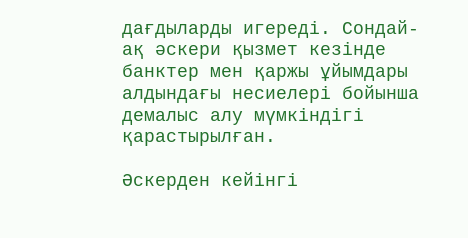дағдыларды игереді. Сондай-ақ әскери қызмет кезінде банктер мен қаржы ұйымдары алдындағы несиелері бойынша демалыс алу мүмкіндігі қарастырылған.

Әскерден кейінгі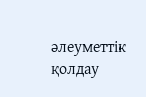әлеуметтік қолдау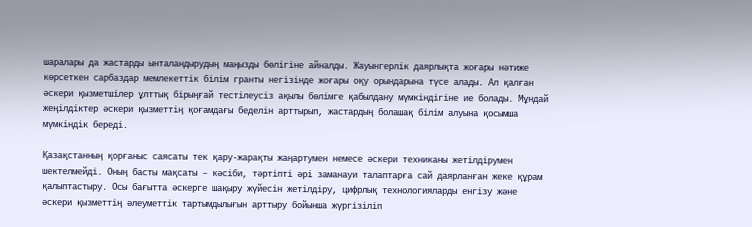шаралары да жастарды ынталандырудың маңызды бөлігіне айналды. Жауынгерлік даярлықта жоғары нәтиже көрсеткен сарбаздар мемлекеттік білім гранты негізінде жоғары оқу орындарына түсе алады. Ал қалған әскери қызметшілер ұлттық бірыңғай тестілеусіз ақылы бөлімге қабылдану мүмкіндігіне ие болады. Мұндай жеңілдіктер әскери қызметтің қоғамдағы беделін арттырып, жастардың болашақ білім алуына қосымша мүмкіндік береді.

Қазақстанның қорғаныс саясаты тек қару-жарақты жаңартумен немесе әскери техниканы жетілдірумен шектелмейді. Оның басты мақсаты – кәсіби, тәртіпті әрі заманауи талаптарға сай даярланған жеке құрам қалыптастыру. Осы бағытта әскерге шақыру жүйесін жетілдіру, цифрлық технологияларды енгізу және әскери қызметтің әлеуметтік тартымдылығын арттыру бойынша жүргізіліп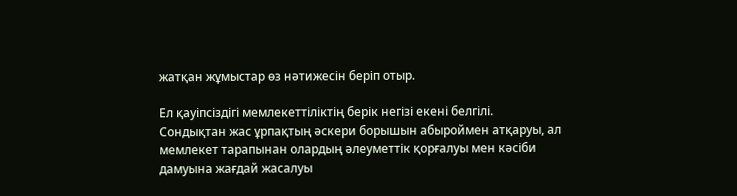жатқан жұмыстар өз нәтижесін беріп отыр.

Ел қауіпсіздігі мемлекеттіліктің берік негізі екені белгілі. Сондықтан жас ұрпақтың әскери борышын абыроймен атқаруы, ал мемлекет тарапынан олардың әлеуметтік қорғалуы мен кәсіби дамуына жағдай жасалуы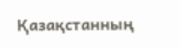Қазақстанның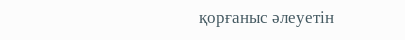қорғаныс әлеуетін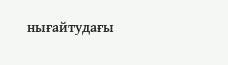нығайтудағы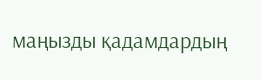маңызды қадамдардың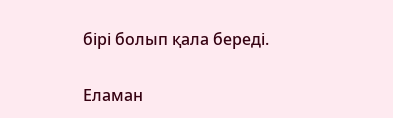бірі болып қала береді.

Еламан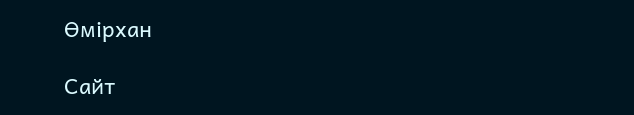Өмірхан

Сайт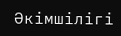Әкімшілігі